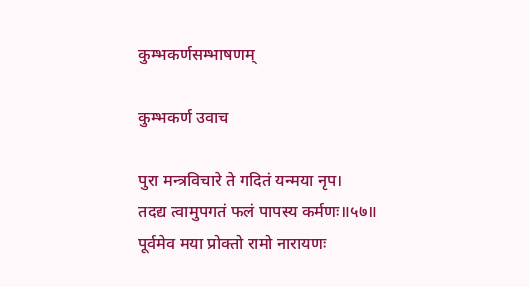कुम्भकर्णसम्भाषणम्

कुम्भकर्ण उवाच

पुरा मन्त्रविचारे ते गदितं यन्मया नृप।
तदद्य त्वामुपगतं फलं पापस्य कर्मणः॥५७॥
पूर्वमेव मया प्रोक्तो रामो नारायणः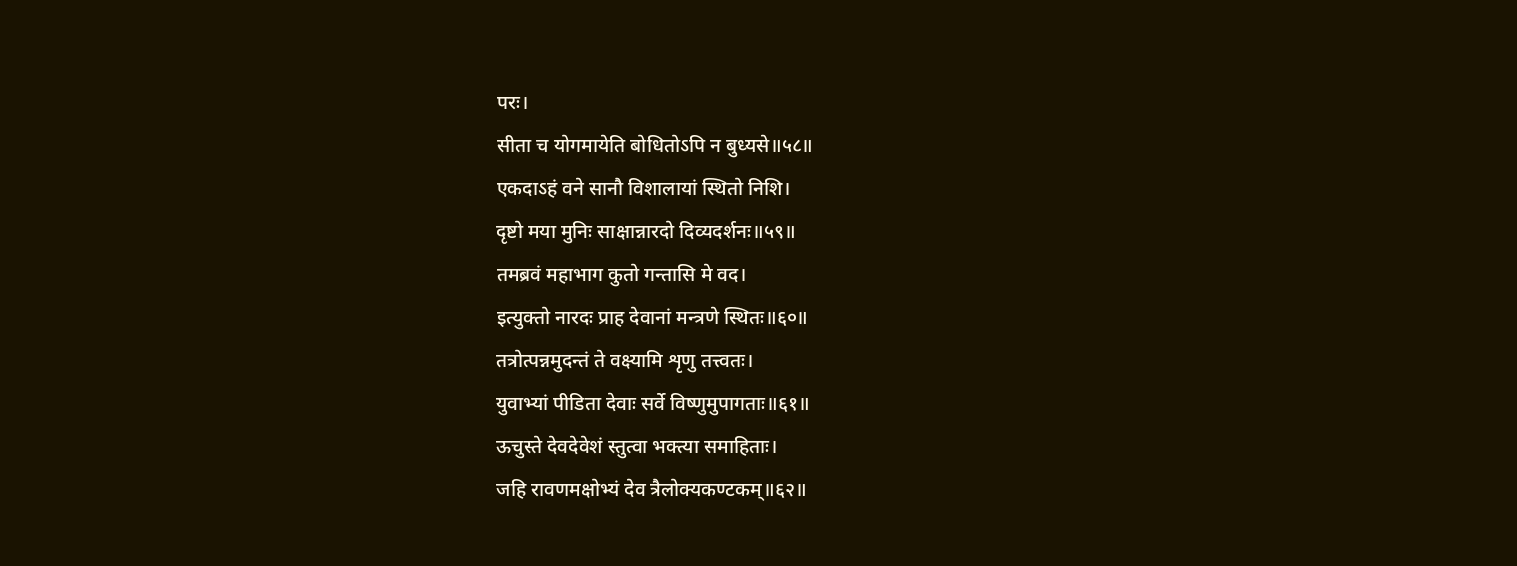परः।
सीता च योगमायेति बोधितोऽपि न बुध्यसे॥५८॥
एकदाऽहं वने सानौ विशालायां स्थितो निशि।
दृष्टो मया मुनिः साक्षान्नारदो दिव्यदर्शनः॥५९॥
तमब्रवं महाभाग कुतो गन्तासि मे वद।
इत्युक्तो नारदः प्राह देवानां मन्त्रणे स्थितः॥६०॥
तत्रोत्पन्नमुदन्तं ते वक्ष्यामि शृणु तत्त्वतः।
युवाभ्यां पीडिता देवाः सर्वे विष्णुमुपागताः॥६१॥
ऊचुस्ते देवदेवेशं स्तुत्वा भक्त्या समाहिताः।
जहि रावणमक्षोभ्यं देव त्रैलोक्यकण्टकम्॥६२॥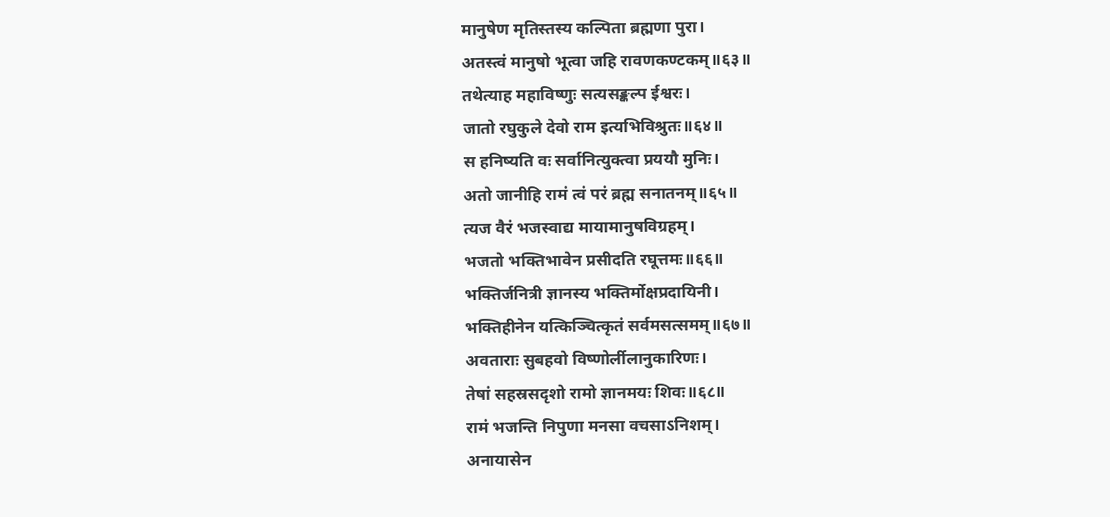मानुषेण मृतिस्तस्य कल्पिता ब्रह्मणा पुरा।
अतस्त्वं मानुषो भूत्वा जहि रावणकण्टकम्॥६३॥
तथेत्याह महाविष्णुः सत्यसङ्कल्प ईश्वरः।
जातो रघुकुले देवो राम इत्यभिविश्रुतः॥६४॥
स हनिष्यति वः सर्वानित्युक्त्वा प्रययौ मुनिः।
अतो जानीहि रामं त्वं परं ब्रह्म सनातनम्॥६५॥
त्यज वैरं भजस्वाद्य मायामानुषविग्रहम्।
भजतो भक्तिभावेन प्रसीदति रघूत्तमः॥६६॥
भक्तिर्जनित्री ज्ञानस्य भक्तिर्मोक्षप्रदायिनी।
भक्तिहीनेन यत्किञ्चित्कृतं सर्वमसत्समम्॥६७॥
अवताराः सुबहवो विष्णोर्लीलानुकारिणः।
तेषां सहस्रसदृशो रामो ज्ञानमयः शिवः॥६८॥
रामं भजन्ति निपुणा मनसा वचसाऽनिशम्।
अनायासेन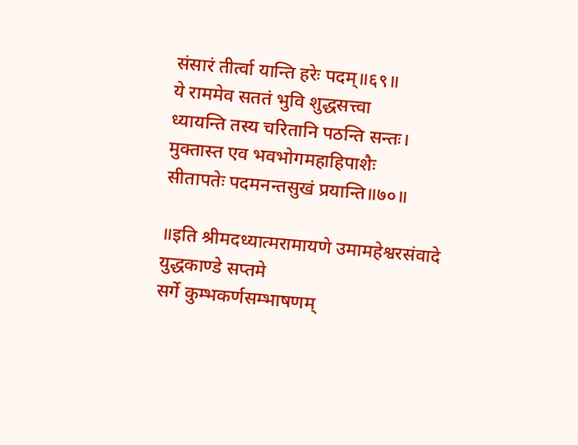संसारं तीर्त्वा यान्ति हरेः पदम्॥६९॥
ये राममेव सततं भुवि शुद्धसत्त्वा
ध्यायन्ति तस्य चरितानि पठन्ति सन्तः।
मुक्तास्त एव भवभोगमहाहिपाशैः
सीतापतेः पदमनन्तसुखं प्रयान्ति॥७०॥

॥इति श्रीमदध्यात्मरामायणे उमामहेश्वरसंवादे युद्धकाण्डे सप्तमे
सर्गे कुम्भकर्णसम्भाषणम्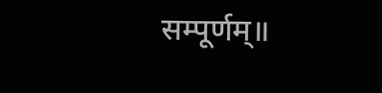सम्पूर्णम्॥